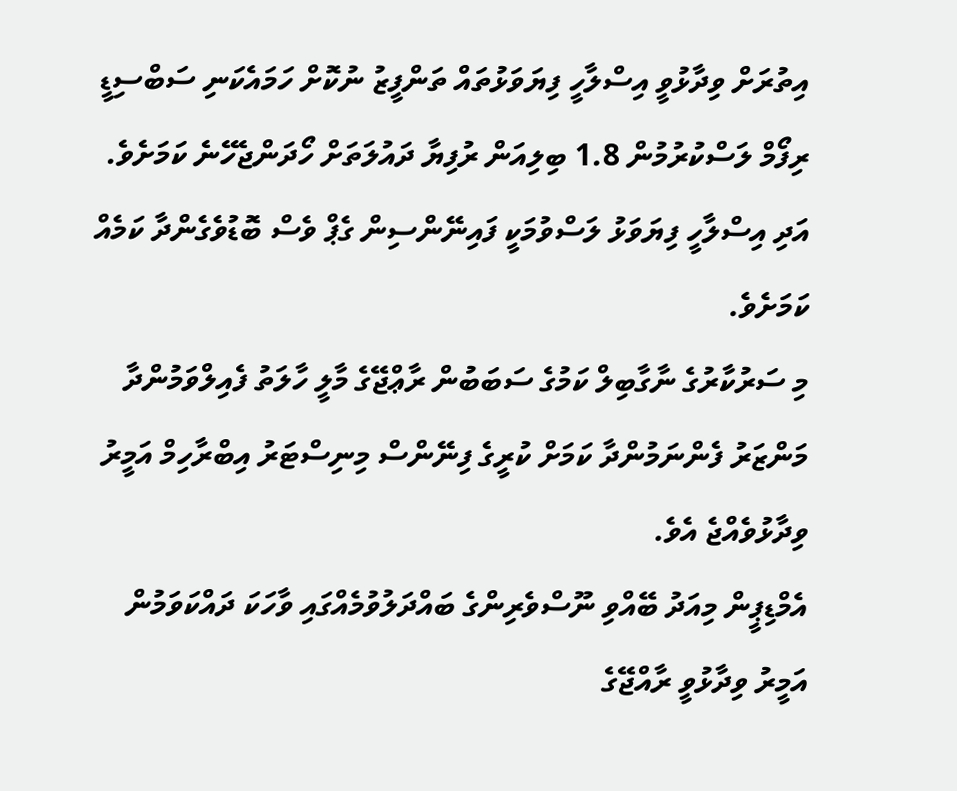އިތުރަށް ވިދާޅުވީ އިސްލާހީ ފިޔަވަޅުތައް ތަންފީޒު ނުކޮށް ހަމައެކަނި ސަބްސިޑީ ރިފޯމް ލަސްކުރުމުން 1.8 ބިލިއަން ރުފިޔާ ދައުލަތަށް ހޯދަންޖެހޭނެ ކަމަށެވެ. އަދި އިސްލާހީ ފިޔަވަޅު ލަސްވުމަކީ ފައިނޭންސިން ގެޕް ވެސް ބޮޑުވެގެންދާ ކަމެއް ކަމަށެވެ.
މި ސަރުކާރުގެ ނާގާބިލް ކަމުގެ ސަބަބުން ރާޢްޖޭގެ މާލީ ހާލަތު ފެއިލްވަމުންދާ މަންޒަރު ފެންނަމުންދާ ކަމަށް ކުރީގެ ފިނޭންސް މިނިސްޓަރު އިބްރާހިމް އަމީރު ވިދާޅުވެއްޖެ އެވެ.
އެމްޑިޕީން މިއަދު ބޭއްވި ނޫސްވެރިންގެ ބައްދަލުވުމެއްގައި ވާހަކަ ދައްކަވަމުން އަމީރު ވިދާޅުވީ ރާއްޖޭގެ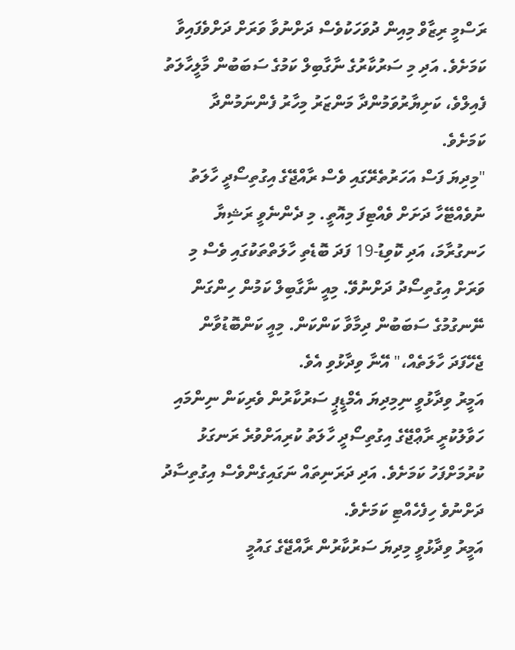ރަސްމީ ރިޒާވް މިއިން ދުވަހަކުވެސް ދަށްނުވާ ވަރަށް ދަށްވެފައިވާ ކަމަށެވެ. އަދި މި ސަރުކާރުގެ ނާގާބިލް ކަމުގެ ސަބަބުން މާލީހާލަތު ފެއިލްވެ، ކަށިޔާރުވަމުންދާ މަންޒަރު މިހާރު ފެންނަމުންދާ ކަމަށެވެ.
"މިދިޔަ ފަސް އަހަރުތެރޭގައި ވެސް ރާއްޖޭގެ އިގުތިސޯދީ ހާލަތު ނުވެއްޓޭހާ ދަށަށް ވެއްޓިފަ މިއޮތީ. މި ދެންނެވީ ރަޝިޔާ ހަނގުރާމަ، އަދި ކޮވިޑު-19 ފަދަ ބޮޑެތި ހާލަތްތަކުގައި ވެސް މި ވަރަށް އިގުތިސޯދު ދަށްނުވޭ. މިއީ ނާގާބިލް ކަމުން ހިންގަން ނޭނގުމުގެ ސަބަބުން ދިމާވާ ކަންކަން. މިއީ ކަންބޮޑުވާން ޖެހޭފަދަ ހާލަތެއް،" އޭނާ ވިދާޅުވި އެވެ.
އަމީރު ވިދާޅުވީ ނިމިދިޔަ އެމްޑީޕީ ސަރުކާރުން ވެރިކަން ނިންމައި ހަވާލުކުރީ ރާޢްޖޭގެ އިގުތިސޯދީ ހާލަތު ކުރިއަށްވުރެ ރަނގަޅު ކުރުމަށްފަހު ކަމަށެވެ. އަދި ދަރަނިތައް ނަގައިގެންވެސް އިގުތިސާދު ދަށްނުވެ ހިފެހެއްޓި ކަމަށެވެ.
އަމީރު ވިދާޅުވީ މިދިޔަ ސަރުކާރުން ރާއްޖޭގެ ގައުމީ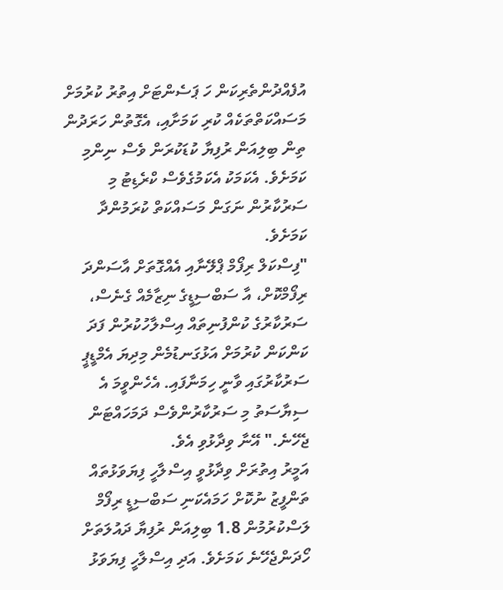އުފެއްދުންތެރިކަން ހަ ޕަސެންޓަށް އިތުރު ކުރުމަށް މަސައްކަތްތަކެއް ކުރި ކަމަށާއި، އެގޮތުން ހަރަދުން ތިން ބިލިއަން ރުފިޔާ ކުޑަކުރަން ވެސް ނިންމި ކަމަށެވެ. އެކަމަކު އެކަމުގެވެސް ކްރެޑިޓު މި ސަރުކާރުން ނަގަން މަސައްކަތް ކުރަމުންދާ ކަމަށެވެ.
"ފިސްކަލް ރިފޯމް ޕްލޭނާއި އެއްގޮތަށް އާސަންދަ ރިފޯމްކޮށް، އާ ސަބްސިޑީގެ ނިޒާމެއް ގެނެސް، ސަރުކާރުގެ ކުންފުނިތައް އިސްލާހުކުރުން ފަދަ ކަންކަން ކުރުމަށް އަޅުގަނޑުމެން މިދިޔަ އެމްޑީޕީ ސަރުކާރުގައި ވާނީ ހިމަނާފައި. އެހެންވީމަ އެ ސިޔާސަތު މި ސަރުކާރުންވެސް ދަމަހައްޓަން ޖެހޭނެ." އޭނާ ވިދާޅުވި އެވެ.
އަމީރު އިތުރަށް ވިދާޅުވީ އިސްލާހީ ފިޔަވަޅުތައް ތަންފީޒު ނުކޮށް ހަމައެކަނި ސަބްސިޑީ ރިފޯމް ލަސްކުރުމުން 1.8 ބިލިއަން ރުފިޔާ ދައުލަތަށް ހޯދަންޖެހޭނެ ކަމަށެވެ. އަދި އިސްލާހީ ފިޔަވަޅު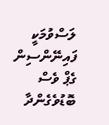ލަސްވުމަކީ ފައިނޭންސިން ގެޕް ވެސް ބޮޑުވެގެންދާ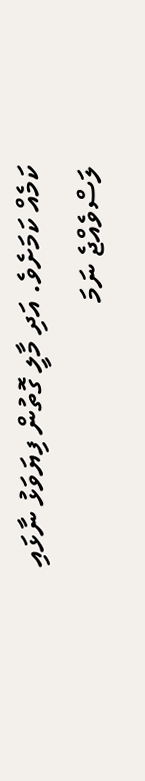ކަމެއް ކަމަށެވެ. އަދި މާލީ ގޮތުން ފިޔަވަޅު ނާޅައި ލަސްވެއްޖެ ނަމަ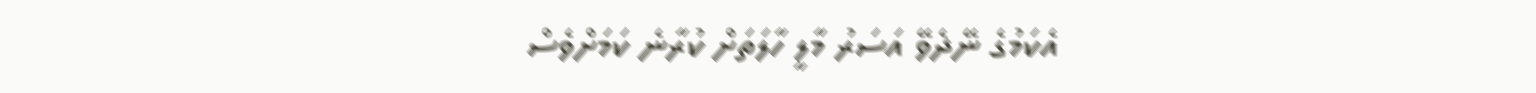އެކަމުގެ ނޭދެވޭ އަސަރު މާލީ ހާލަތަށް ކުރާނެ ކަމަށްވެސް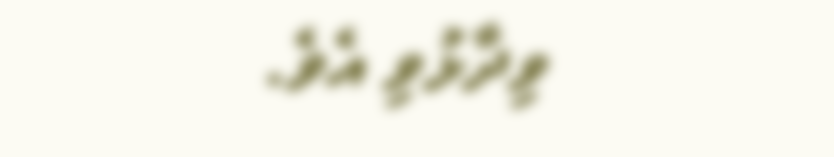ވިދާޅުވި އެވެ.